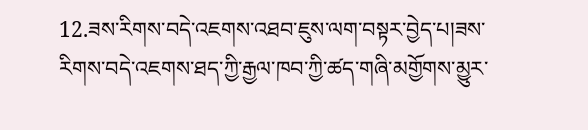12.ཟས་རིགས་བདེ་འཇགས་འཐབ་ཇུས་ལག་བསྟར་བྱེད་པ།ཟས་རིགས་བདེ་འཇགས་ཐད་ཀྱི་རྒྱལ་ཁབ་ཀྱི་ཚད་གཞི་མགྱོགས་མྱུར་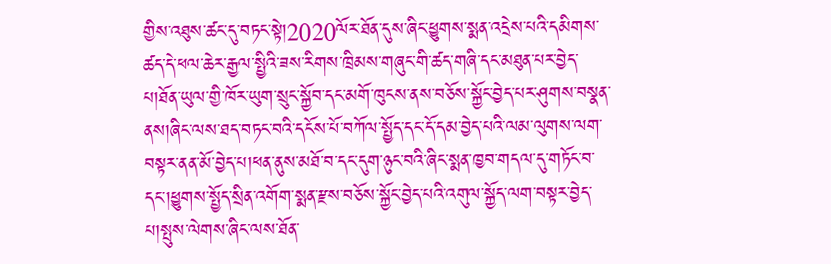གྱིས་འཐུས་ཚང་དུ་བཏང་སྟེ།2020ལོར་ཐོན་དུས་ཞིང་ཕྱུགས་སྨན་འདྲེས་པའི་དམིགས་ཚད་དེ་ཕལ་ཆེར་རྒྱལ་སྤྱིའི་ཟས་རིགས་ཁྲིམས་གཞུང་གི་ཚད་གཞི་དང་མཐུན་པར་བྱེད་པ།ཐོན་ཡུལ་གྱི་ཁོར་ཡུག་སྲུང་སྐྱོབ་དང་མགོ་ཁུངས་ནས་བཅོས་སྐྱོང་བྱེད་པར་ཤུགས་བསྣན་ནས།ཞིང་ལས་ཐད་བཏང་བའི་དངོས་པོ་བཀོལ་སྤྱོད་དང་དོ་དམ་བྱེད་པའི་ལམ་ལུགས་ལག་བསྟར་ནན་མོ་བྱེད་པ།ཕན་ནུས་མཐོ་བ་དང་དུག་ཉུང་བའི་ཞིང་སྨན་ཁྱབ་གདལ་དུ་གཏོང་བ་དང་།ཕྱུགས་སྤྱོད་སྲིན་འགོག་སྨན་རྫས་བཅོས་སྐྱོང་བྱེད་པའི་འགུལ་སྐྱོད་ལག་བསྟར་བྱེད་པ།སྤུས་ལེགས་ཞིང་ལས་ཐོན་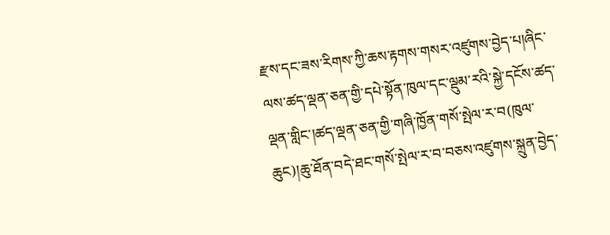རྫས་དང་ཟས་རིགས་ཀྱི་ཆས་རྟགས་གསར་འཛུགས་བྱེད་པ།ཞིང་ལས་ཚད་ལྡན་ཅན་གྱི་དཔེ་སྟོན་ཁུལ་དང་ལྡུམ་རའི་སྐྱེ་དངོས་ཚད་ལྡན་གླིང་།ཚད་ལྡན་ཅན་གྱི་གཞི་ཁྱོན་གསོ་སྤེལ་ར་བ(ཁུལ་ཆུང)།ཆུ་ཐོན་བདེ་ཐང་གསོ་སྤེལ་ར་བ་བཅས་འཛུགས་སྐྲུན་བྱེད་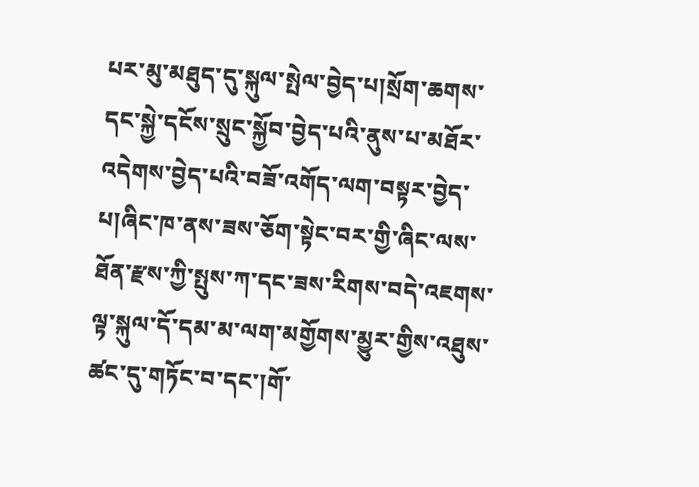པར་མུ་མཐུད་དུ་སྐུལ་སྤེལ་བྱེད་པ།སྲོག་ཆགས་དང་སྐྱེ་དངོས་སྲུང་སྐྱོབ་བྱེད་པའི་ནུས་པ་མཐོར་འདེགས་བྱེད་པའི་བཟོ་འགོད་ལག་བསྟར་བྱེད་པ།ཞིང་ཁ་ནས་ཟས་ཅོག་སྟེང་བར་གྱི་ཞིང་ལས་ཐོན་རྫས་ཀྱི་སྤུས་ཀ་དང་ཟས་རིགས་བདེ་འཇགས་ལྟ་སྐུལ་དོ་དམ་མ་ལག་མགྱོགས་མྱུར་གྱིས་འཐུས་ཚང་དུ་གཏོང་བ་དང་།གོ་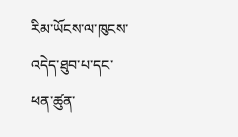རིམ་ཡོངས་ལ་ཁུངས་འདེད་ཐུབ་པ་དང་ཕན་ཚུན་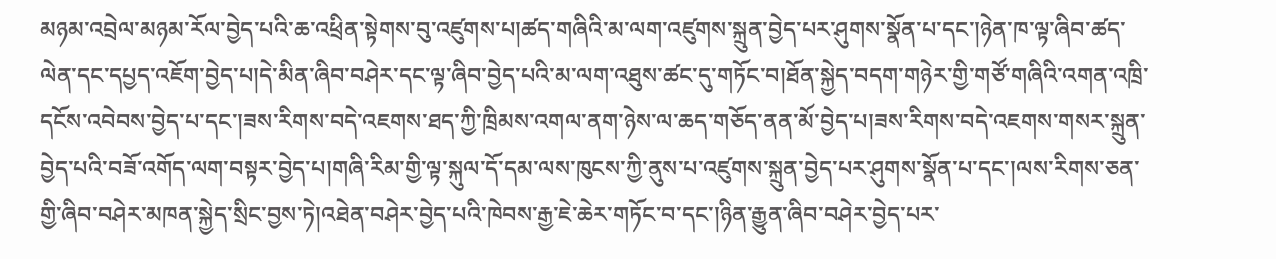མཉམ་འབྲེལ་མཉམ་རོལ་བྱེད་པའི་ཆ་འཕྲིན་སྟེགས་བུ་འཛུགས་པ།ཚད་གཞིའི་མ་ལག་འཛུགས་སྐྲུན་བྱེད་པར་ཤུགས་སྣོན་པ་དང་།ཉེན་ཁ་ལྟ་ཞིབ་ཚད་ལེན་དང་དཔྱད་འཇོག་བྱེད་པ།དེ་མིན་ཞིབ་བཤེར་དང་ལྟ་ཞིབ་བྱེད་པའི་མ་ལག་འཐུས་ཚང་དུ་གཏོང་བ།ཐོན་སྐྱེད་བདག་གཉེར་གྱི་གཙོ་གཞིའི་འགན་འཁྲི་དངོས་འབེབས་བྱེད་པ་དང་།ཟས་རིགས་བདེ་འཇགས་ཐད་ཀྱི་ཁྲིམས་འགལ་ནག་ཉེས་ལ་ཆད་གཅོད་ནན་མོ་བྱེད་པ།ཟས་རིགས་བདེ་འཇགས་གསར་སྐྲུན་བྱེད་པའི་བཟོ་འགོད་ལག་བསྟར་བྱེད་པ།གཞི་རིམ་གྱི་ལྟ་སྐུལ་དོ་དམ་ལས་ཁུངས་ཀྱི་ནུས་པ་འཛུགས་སྐྲུན་བྱེད་པར་ཤུགས་སྣོན་པ་དང་།ལས་རིགས་ཅན་གྱི་ཞིབ་བཤེར་མཁན་སྐྱེད་སྲིང་བྱས་ཏེ།འཐེན་བཤེར་བྱེད་པའི་ཁེབས་རྒྱ་ཇེ་ཆེར་གཏོང་བ་དང་།ཉིན་རྒྱུན་ཞིབ་བཤེར་བྱེད་པར་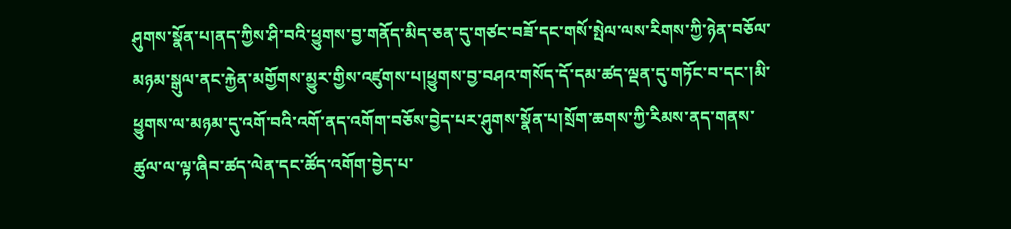ཤུགས་སྣོན་པ།ནད་ཀྱིས་ཤི་བའི་ཕྱུགས་བྱ་གནོད་མིད་ཅན་དུ་གཙང་བཟོ་དང་གསོ་སྤེལ་ལས་རིགས་ཀྱི་ཉེན་བཅོལ་མཉམ་སྒུལ་ནང་རྐྱེན་མགྱོགས་མྱུར་གྱིས་འཛུགས་པ།ཕྱུགས་བྱ་བཤའ་གསོད་དོ་དམ་ཚད་ལྡན་དུ་གཏོང་བ་དང་།མི་ཕྱུགས་ལ་མཉམ་དུ་འགོ་བའི་འགོ་ནད་འགོག་བཅོས་བྱེད་པར་ཤུགས་སྣོན་པ།སྲོག་ཆགས་ཀྱི་རིམས་ནད་གནས་ཚུལ་ལ་ལྟ་ཞིབ་ཚད་ལེན་དང་ཚོད་འགོག་བྱེད་པ་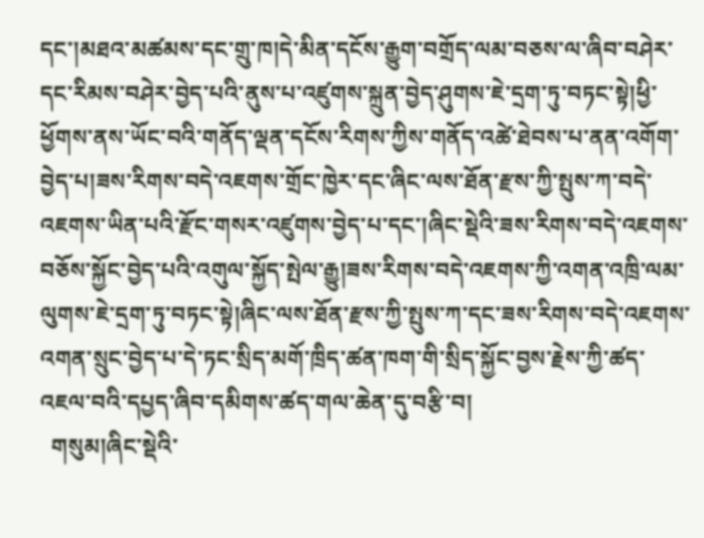དང་།མཐའ་མཚམས་དང་གྲུ་ཁ།དེ་མིན་དངོས་རྒྱུག་བགྲོད་ལམ་བཅས་ལ་ཞིབ་བཤེར་དང་རིམས་བཤེར་བྱེད་པའི་ནུས་པ་འཛུགས་སྐྲུན་བྱེད་ཤུགས་ཇེ་དྲག་ཏུ་བཏང་སྟེ།ཕྱི་ཕྱོགས་ནས་ཡོང་བའི་གནོད་ལྡན་དངོས་རིགས་ཀྱིས་གནོད་འཚེ་ཐེབས་པ་ནན་འགོག་བྱེད་པ།ཟས་རིགས་བདེ་འཇགས་གྲོང་ཁྱེར་དང་ཞིང་ལས་ཐོན་རྫས་ཀྱི་སྤུས་ཀ་བདེ་འཇགས་ཡིན་པའི་རྫོང་གསར་འཛུགས་བྱེད་པ་དང་།ཞིང་སྡེའི་ཟས་རིགས་བདེ་འཇགས་བཅོས་སྐྱོང་བྱེད་པའི་འགུལ་སྐྱོད་སྤེལ་རྒྱུ།ཟས་རིགས་བདེ་འཇགས་ཀྱི་འགན་འཁྲི་ལམ་ལུགས་ཇེ་དྲག་ཏུ་བཏང་སྟེ།ཞིང་ལས་ཐོན་རྫས་ཀྱི་སྤུས་ཀ་དང་ཟས་རིགས་བདེ་འཇགས་འགན་སྲུང་བྱེད་པ་དེ་ཏང་སྲིད་མགོ་ཁྲིད་ཚན་ཁག་གི་སྲིད་སྐྱོང་བྱས་རྗེས་ཀྱི་ཚད་འཇལ་བའི་དཔྱད་ཞིབ་དམིགས་ཚད་གལ་ཆེན་དུ་བརྩི་བ།
  གསུམ།ཞིང་སྡེའི་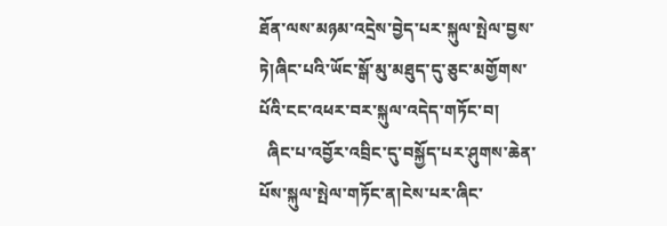ཐོན་ལས་མཉམ་འདྲེས་བྱེད་པར་སྐུལ་སྤེལ་བྱས་ཏེ།ཞིང་པའི་ཡོང་སྒོ་མུ་མཐུད་དུ་ཅུང་མགྱོགས་པོའི་ངང་འཕར་བར་སྐུལ་འདེད་གཏོང་བ།
  ཞིང་པ་འབྱོར་འབྲིང་དུ་བསྐྱོད་པར་ཤུགས་ཆེན་པོས་སྐུལ་སྤེལ་གཏོང་ན།ངེས་པར་ཞིང་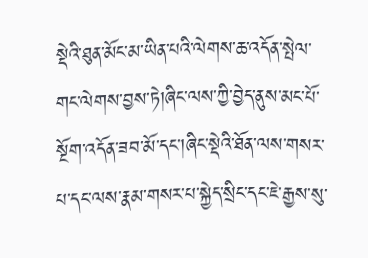སྡེའི་ཐུན་མོང་མ་ཡིན་པའི་ལེགས་ཆ་འདོན་སྤེལ་གང་ལེགས་བྱས་ཏེ།ཞིང་ལས་ཀྱི་བྱེད་ནུས་མང་པོ་སྔོག་འདོན་ཟབ་མོ་དང་།ཞིང་སྡེའི་ཐོན་ལས་གསར་པ་དང་ལས་རྣམ་གསར་པ་སྐྱེད་སྲིང་དང་ཇེ་རྒྱས་སུ་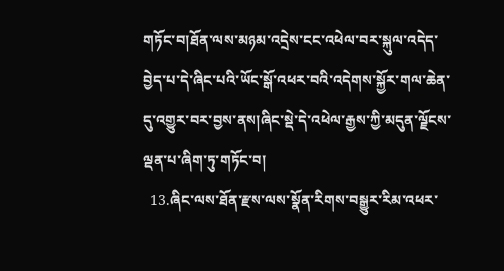གཏོང་བ།ཐོན་ལས་མཉམ་འདྲེས་ངང་འཕེལ་བར་སྐུལ་འདེད་བྱེད་པ་དེ་ཞིང་པའི་ཡོང་སྒོ་འཕར་བའི་འདེགས་སྐྱོར་གལ་ཆེན་དུ་འགྱུར་བར་བྱས་ནས།ཞིང་སྡེ་དེ་འཕེལ་རྒྱས་ཀྱི་མདུན་ལྗོངས་ལྡན་པ་ཞིག་ཏུ་གཏོང་བ།
  13.ཞིང་ལས་ཐོན་རྫས་ལས་སྣོན་རིགས་བསྒྱུར་རིམ་འཕར་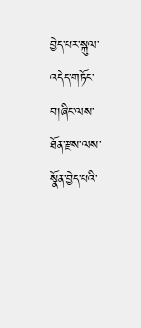བྱེད་པར་སྐུལ་འདེད་གཏོང་བ།ཞིང་ལས་ཐོན་རྫས་ལས་སྣོན་བྱེད་པའི་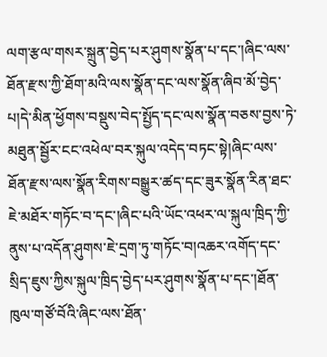ལག་རྩལ་གསར་སྐྲུན་བྱེད་པར་ཤུགས་སྣོན་པ་དང་།ཞིང་ལས་ཐོན་རྫས་ཀྱི་ཐོག་མའི་ལས་སྣོན་དང་ལས་སྣོན་ཞིབ་མོ་བྱེད་པ།དེ་མིན་ཕྱོགས་བསྡུས་བེད་སྤྱོད་དང་ལས་སྣོན་བཅས་བྱས་ཏེ་མཐུན་སྦྱོར་ངང་འཕེལ་བར་སྐུལ་འདེད་བཏང་སྟེ།ཞིང་ལས་ཐོན་རྫས་ལས་སྣོན་རིགས་བསྒྱུར་ཚད་དང་ཟུར་སྣོན་རིན་ཐང་ཇེ་མཐོར་གཏོང་བ་དང་།ཞིང་པའི་ཡོང་འཕར་ལ་སྐུལ་ཁྲིད་ཀྱི་ནུས་པ་འདོན་ཤུགས་ཇེ་དྲག་ཏུ་གཏོང་བ།འཆར་འགོད་དང་སྲིད་ཇུས་ཀྱིས་སྐུལ་ཁྲིད་བྱེད་པར་ཤུགས་སྣོན་པ་དང་།ཐོན་ཁུལ་གཙོ་བོའི་ཞིང་ལས་ཐོན་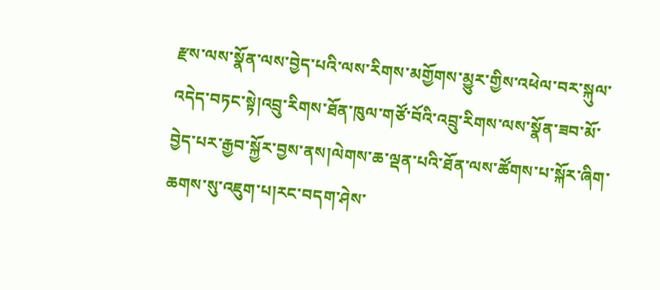རྫས་ལས་སྣོན་ལས་བྱེད་པའི་ལས་རིགས་མགྱོགས་མྱུར་གྱིས་འཕེལ་བར་སྐུལ་འདེད་བཏང་སྟེ།འབྲུ་རིགས་ཐོན་ཁུལ་གཙོ་བོའི་འབྲུ་རིགས་ལས་སྣོན་ཟབ་མོ་བྱེད་པར་རྒྱབ་སྐྱོར་བྱས་ནས།ལེགས་ཆ་ལྡན་པའི་ཐོན་ལས་ཚོགས་པ་སྐོར་ཞིག་ཆགས་སུ་འཇུག་པ།རང་བདག་ཤེས་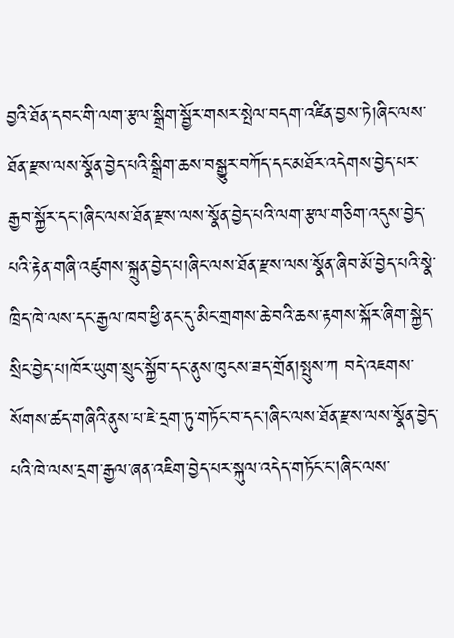བྱའི་ཐོན་དབང་གི་ལག་རྩལ་སྒྲིག་སྦྱོར་གསར་སྤེལ་བདག་འཛིན་བྱས་ཏེ།ཞིང་ལས་ཐོན་རྫས་ལས་སྣོན་བྱེད་པའི་སྒྲིག་ཆས་བསྒྱུར་བཀོད་དང་མཐོར་འདེགས་བྱེད་པར་རྒྱབ་སྐྱོར་དང་།ཞིང་ལས་ཐོན་རྫས་ལས་སྣོན་བྱེད་པའི་ལག་རྩལ་གཅིག་འདུས་བྱེད་པའི་རྟེན་གཞི་འཛུགས་སྐྲུན་བྱེད་པ།ཞིང་ལས་ཐོན་རྫས་ལས་སྣོན་ཞིབ་མོ་བྱེད་པའི་སྣེ་ཁྲིད་ཁེ་ལས་དང་རྒྱལ་ཁབ་ཕྱི་ནང་དུ་མིང་གྲགས་ཆེ་བའི་ཆས་རྟགས་སྐོར་ཞིག་སྐྱེད་སྲིང་བྱེད་པ།ཁོར་ཡུག་སྲུང་སྐྱོབ་དང་ནུས་ཁུངས་ཟད་གྲོན།སྤུས་ཀ བདེ་འཇགས་སོགས་ཚད་གཞིའི་ནུས་པ་ཇེ་དྲག་ཏུ་གཏོང་བ་དང་།ཞིང་ལས་ཐོན་རྫས་ལས་སྣོན་བྱེད་པའི་ཁེ་ལས་དྲག་རྒྱལ་ཞན་འཇིག་བྱེད་པར་སྐུལ་འདེད་གཏོང་ང།ཞིང་ལས་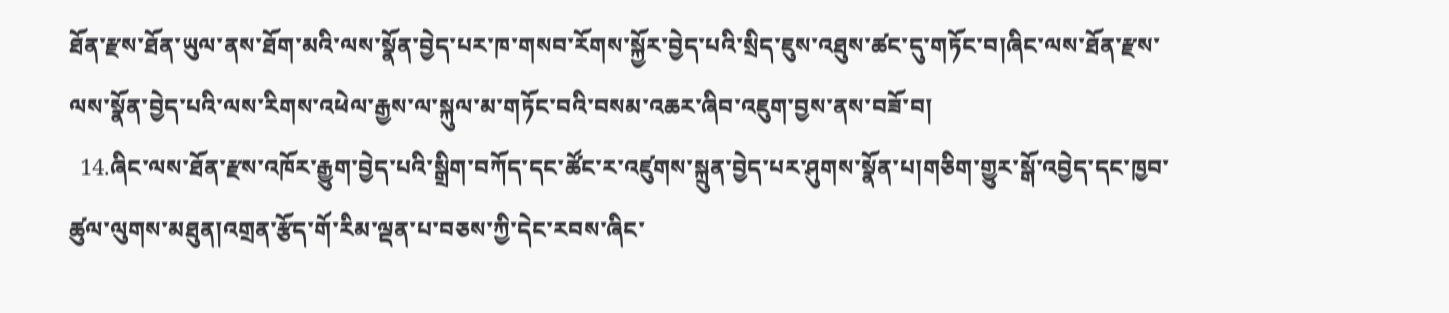ཐོན་རྫས་ཐོན་ཡུལ་ནས་ཐོག་མའི་ལས་སྣོན་བྱེད་པར་ཁ་གསབ་རོགས་སྐྱོར་བྱེད་པའི་སྲིད་ཇུས་འཐུས་ཚང་དུ་གཏོང་བ།ཞིང་ལས་ཐོན་རྫས་ལས་སྣོན་བྱེད་པའི་ལས་རིགས་འཕེལ་རྒྱས་ལ་སྐུལ་མ་གཏོང་བའི་བསམ་འཆར་ཞིབ་འཇུག་བྱས་ནས་བཟོ་བ།
  14.ཞིང་ལས་ཐོན་རྫས་འཁོར་རྒྱུག་བྱེད་པའི་སྒྲིག་བཀོད་དང་ཚོང་ར་འཛུགས་སྐྲུན་བྱེད་པར་ཤུགས་སྣོན་པ།གཅིག་གྱུར་སྒོ་འབྱེད་དང་ཁྱབ་ཚུལ་ལུགས་མཐུན།འགྲན་རྩོད་གོ་རིམ་ལྡན་པ་བཅས་ཀྱི་དེང་རབས་ཞིང་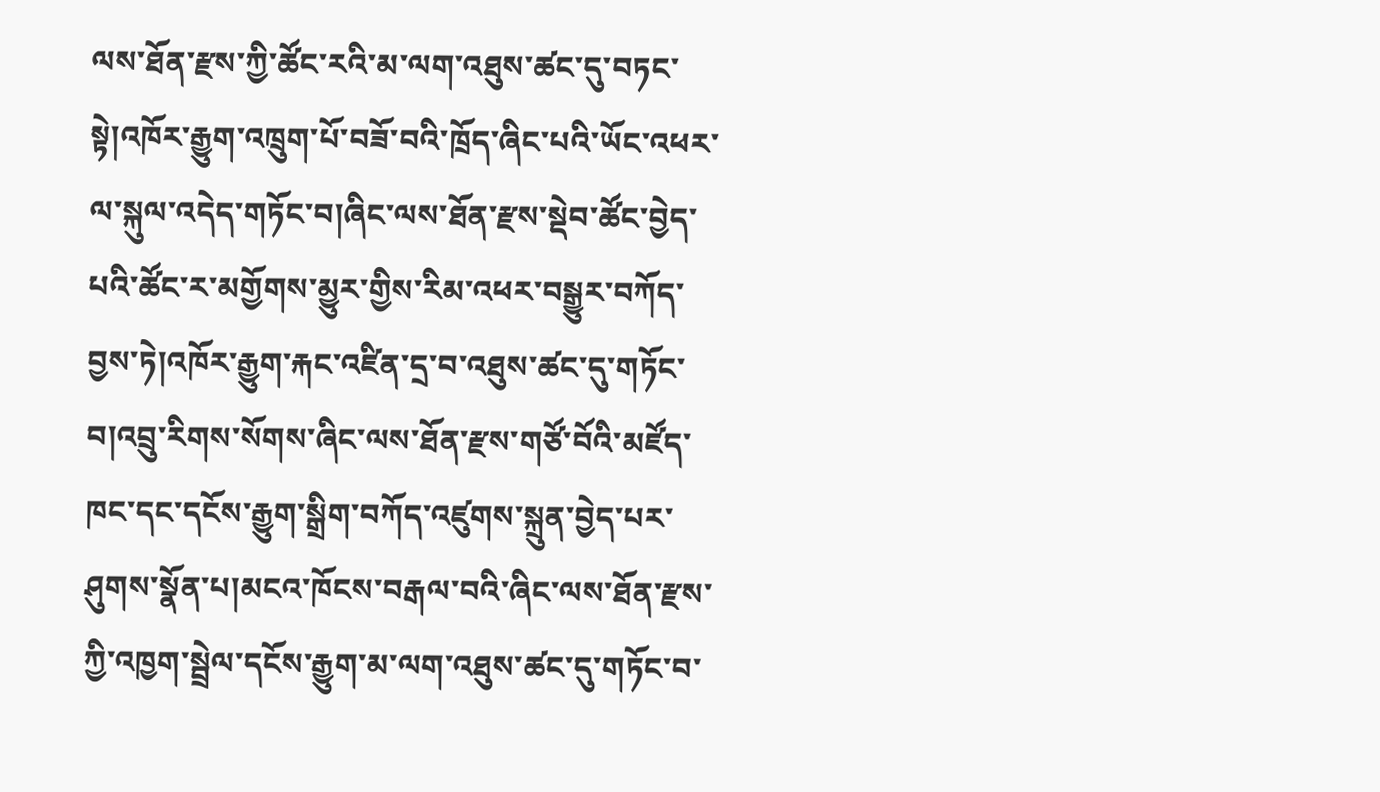ལས་ཐོན་རྫས་ཀྱི་ཚོང་རའི་མ་ལག་འཐུས་ཚང་དུ་བཏང་སྟེ།འཁོར་རྒྱུག་འཁྲུག་པོ་བཟོ་བའི་ཁྲོད་ཞིང་པའི་ཡོང་འཕར་ལ་སྐུལ་འདེད་གཏོང་བ།ཞིང་ལས་ཐོན་རྫས་སྡེབ་ཚོང་བྱེད་པའི་ཚོང་ར་མགྱོགས་མྱུར་གྱིས་རིམ་འཕར་བསྒྱུར་བཀོད་བྱས་ཏེ།འཁོར་རྒྱུག་རྐང་འཛིན་དྲ་བ་འཐུས་ཚང་དུ་གཏོང་བ།འབྲུ་རིགས་སོགས་ཞིང་ལས་ཐོན་རྫས་གཙོ་བོའི་མཛོད་ཁང་དང་དངོས་རྒྱུག་སྒྲིག་བཀོད་འཛུགས་སྐྲུན་བྱེད་པར་ཤུགས་སྣོན་པ།མངའ་ཁོངས་བརྒལ་བའི་ཞིང་ལས་ཐོན་རྫས་ཀྱི་འཁྱག་སྦྲེལ་དངོས་རྒྱུག་མ་ལག་འཐུས་ཚང་དུ་གཏོང་བ་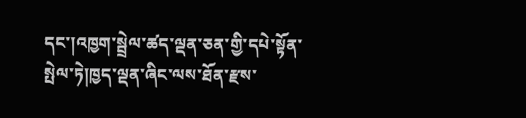དང་།འཁྱག་སྦྲེལ་ཚད་ལྡན་ཅན་གྱི་དཔེ་སྟོན་སྤེལ་ཏེ།ཁྱད་ལྡན་ཞིང་ལས་ཐོན་རྫས་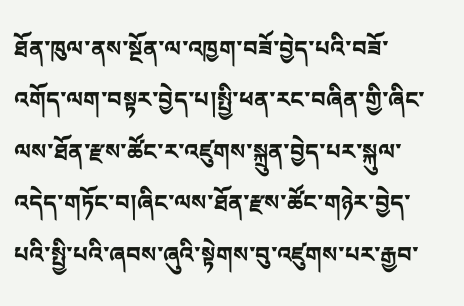ཐོན་ཁུལ་ནས་སྔོན་ལ་འཁྱག་བཟོ་བྱེད་པའི་བཟོ་འགོད་ལག་བསྟར་བྱེད་པ།སྤྱི་ཕན་རང་བཞིན་གྱི་ཞིང་ལས་ཐོན་རྫས་ཚོང་ར་འཛུགས་སྐྲུན་བྱེད་པར་སྐུལ་འདེད་གཏོང་བ།ཞིང་ལས་ཐོན་རྫས་ཚོང་གཉེར་བྱེད་པའི་སྤྱི་པའི་ཞབས་ཞུའི་སྟེགས་བུ་འཛུགས་པར་རྒྱབ་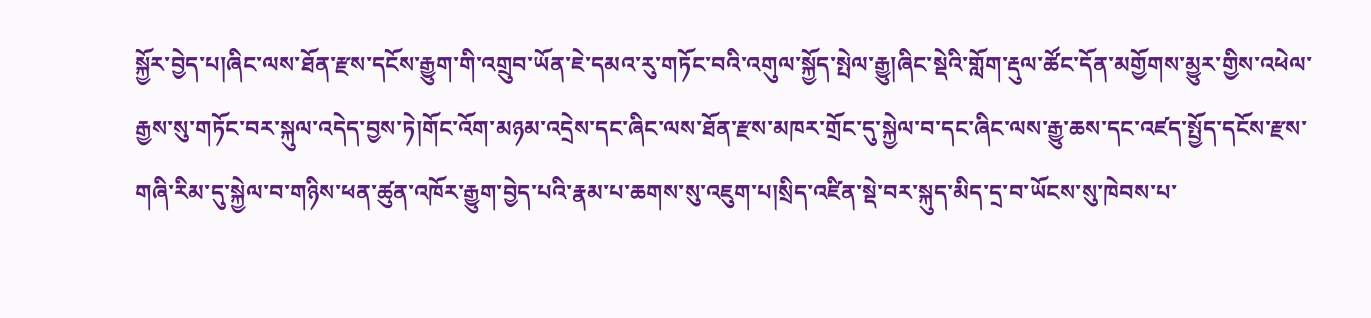སྐྱོར་བྱེད་པ།ཞིང་ལས་ཐོན་རྫས་དངོས་རྒྱུག་གི་འགྲུབ་ཡོན་ཇེ་དམའ་རུ་གཏོང་བའི་འགུལ་སྐྱོད་སྤེལ་རྒྱུ།ཞིང་སྡེའི་གློག་རྡུལ་ཚོང་དོན་མགྱོགས་མྱུར་གྱིས་འཕེལ་རྒྱས་སུ་གཏོང་བར་སྐུལ་འདེད་བྱས་ཏེ།གོང་འོག་མཉམ་འདྲེས་དང་ཞིང་ལས་ཐོན་རྫས་མཁར་གྲོང་དུ་སྐྱེལ་བ་དང་ཞིང་ལས་རྒྱུ་ཆས་དང་འཛད་སྤྱོད་དངོས་རྫས་གཞི་རིམ་དུ་སྐྱེལ་བ་གཉིས་ཕན་ཚུན་འཁོར་རྒྱུག་བྱེད་པའི་རྣམ་པ་ཆགས་སུ་འཇུག་པ།སྲིད་འཛིན་སྡེ་བར་སྐུད་མིད་དྲ་བ་ཡོངས་སུ་ཁེབས་པ་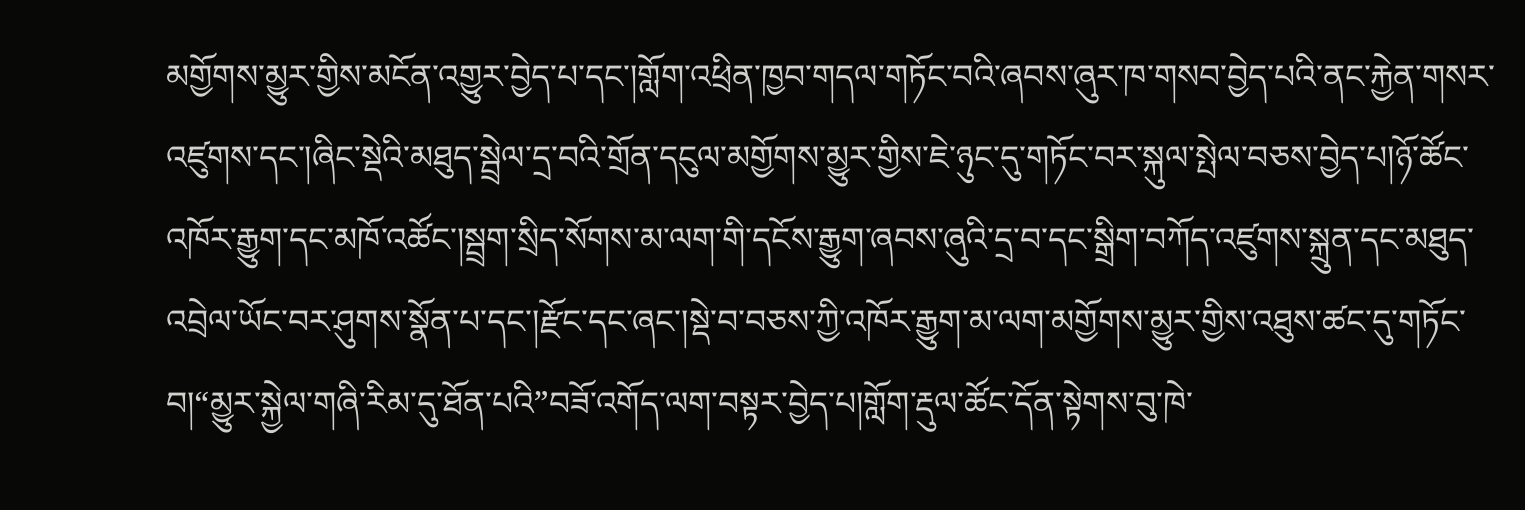མགྱོགས་མྱུར་གྱིས་མངོན་འགྱུར་བྱེད་པ་དང་།གློག་འཕྲིན་ཁྱབ་གདལ་གཏོང་བའི་ཞབས་ཞུར་ཁ་གསབ་བྱེད་པའི་ནང་རྐྱེན་གསར་འཛུགས་དང་།ཞིང་སྡེའི་མཐུད་སྦྲེལ་དྲ་བའི་གྲོན་དངུལ་མགྱོགས་མྱུར་གྱིས་ཇེ་ཉུང་དུ་གཏོང་བར་སྐུལ་སྤེལ་བཅས་བྱེད་པ།ཉོ་ཚོང་འཁོར་རྒྱུག་དང་མཁོ་འཚོང་།སྦྲག་སྲིད་སོགས་མ་ལག་གི་དངོས་རྒྱུག་ཞབས་ཞུའི་དྲ་བ་དང་སྒྲིག་བཀོད་འཛུགས་སྐྲུན་དང་མཐུད་འབྲེལ་ཡོང་བར་ཤུགས་སྣོན་པ་དང་།རྫོང་དང་ཞང་།སྡེ་བ་བཅས་ཀྱི་འཁོར་རྒྱུག་མ་ལག་མགྱོགས་མྱུར་གྱིས་འཐུས་ཚང་དུ་གཏོང་བ།“མྱུར་སྐྱེལ་གཞི་རིམ་དུ་ཐོན་པའི”བཟོ་འགོད་ལག་བསྟར་བྱེད་པ།གློག་རྡུལ་ཚོང་དོན་སྟེགས་བུ་ཁེ་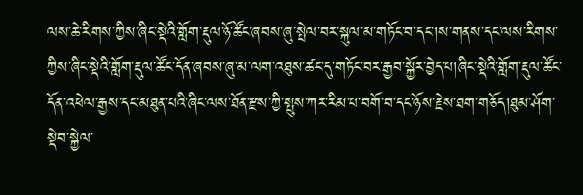ལས་ཆེ་རིགས་ཀྱིས་ཞིང་སྡེའི་གློག་རྡུལ་ཉོ་ཚོང་ཞབས་ཞུ་སྤེལ་བར་སྐུལ་མ་གཏོང་བ་དང་།ས་གནས་དང་ལས་རིགས་ཀྱིས་ཞིང་སྡེའི་གློག་རྡུལ་ཚོང་དོན་ཞབས་ཞུ་མ་ལག་འཐུས་ཚང་དུ་གཏོང་བར་རྒྱབ་སྐྱོར་བྱེད་པ།ཞིང་སྡེའི་གློག་རྡུལ་ཚོང་དོན་འཕེལ་རྒྱས་དང་མཐུན་པའི་ཞིང་ལས་ཐོན་རྫས་ཀྱི་སྤུས་ཀར་རིམ་པ་བགོ་བ་དང་ཉོས་རྗེས་ཐག་གཅོད།ཐུམ་ཤོག་སྡེབ་སྐྱེལ་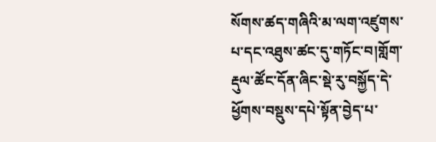སོགས་ཚད་གཞིའི་མ་ལག་འཛུགས་པ་དང་འཐུས་ཚང་དུ་གཏོང་བ།གློག་རྡུལ་ཚོང་དོན་ཞིང་སྡེ་རུ་བསྐྱོད་དེ་ཕྱོགས་བསྡུས་དཔེ་སྟོན་བྱེད་པ་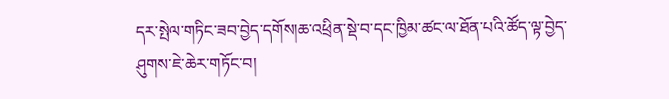དར་སྤེལ་གཏིང་ཟབ་བྱེད་དགོས།ཆ་འཕྲིན་སྡེ་བ་དང་ཁྱིམ་ཚང་ལ་ཐོན་པའི་ཚོད་ལྟ་བྱེད་ཤུགས་ཇེ་ཆེར་གཏོང་བ།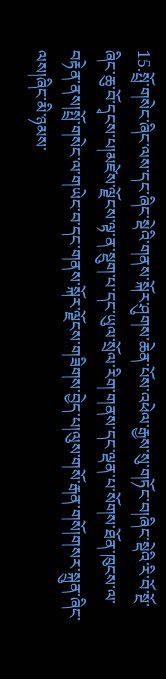15.སྤྲོ་གསེང་ཞིང་ལས་དང་ཞིང་སྡེའི་གནས་སྐོར་ཤུགས་ཆེན་པོས་འཕེལ་རྒྱས་སུ་གཏོང་བ།ཞིང་སྡེའི་རི་བོ་སྔོ་ཞིང་ཆུ་བོ་དྭངས་པ།མཛེས་ལྗོངས་ལྟ་ན་སྡུག་པ་དང་ཡུལ་སྲོལ་རིག་གནས་དང་ལྡན་པ་སོགས་ཐོན་ཁུངས་ལ་བརྟེན་ནས།སྤྲོ་གསེང་ལ་གཡེང་བ་དང་གནས་སྐོར་ལྗོངས་གཟིགས་བྱེད་པ།ལུས་གསོ་རྒན་གསོ།གསར་སྐྲུན་ཞིང་ལས།ཞིང་མི་ཉམས་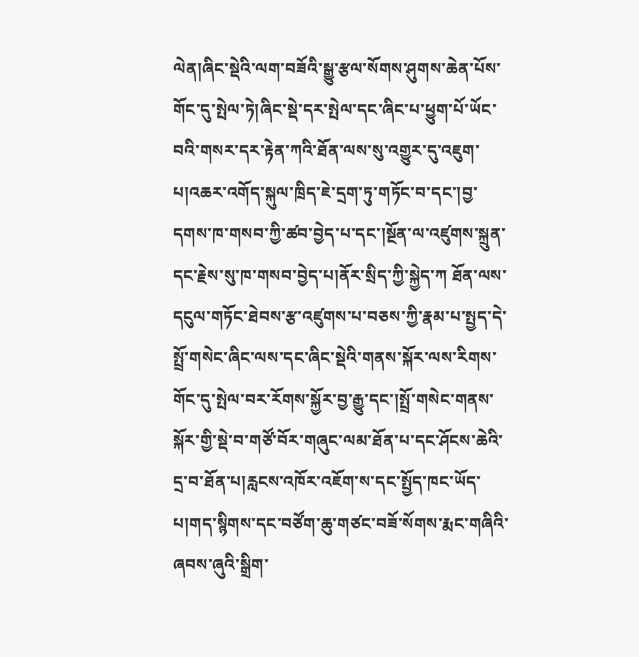ལེན།ཞིང་སྡེའི་ལག་བཟོའི་སྒྱུ་རྩལ་སོགས་ཤུགས་ཆེན་པོས་གོང་དུ་སྤེལ་ཏེ།ཞིང་སྡེ་དར་སྤེལ་དང་ཞིང་པ་ཕྱུག་པོ་ཡོང་བའི་གསར་དར་རྟེན་ཀའི་ཐོན་ལས་སུ་འགྱུར་དུ་འཇུག་པ།འཆར་འགོད་སྐུལ་ཁྲིད་ཇེ་དྲག་ཏུ་གཏོང་བ་དང་།བྱ་དགས་ཁ་གསབ་ཀྱི་ཚབ་བྱེད་པ་དང་།སྔོན་ལ་འཛུགས་སྐྲུན་དང་རྗེས་སུ་ཁ་གསབ་བྱེད་པ།ནོར་སྲིད་ཀྱི་སྐྱེད་ཀ ཐོན་ལས་དངུལ་གཏོང་ཐེབས་རྩ་འཛུགས་པ་བཅས་ཀྱི་རྣམ་པ་སྤྱད་དེ་སྤྲོ་གསེང་ཞིང་ལས་དང་ཞིང་སྡེའི་གནས་སྐོར་ལས་རིགས་གོང་དུ་སྤེལ་བར་རོགས་སྐྱོར་བྱ་རྒྱུ་དང་།སྤྲོ་གསེང་གནས་སྐོར་གྱི་སྡེ་བ་གཙོ་བོར་གཞུང་ལམ་ཐོན་པ་དང་ཤོངས་ཆེའི་དྲ་བ་ཐོན་པ།རླངས་འཁོར་འཇོག་ས་དང་སྤྱོད་ཁང་ཡོད་པ།གད་སྙིགས་དང་བཙོག་ཆུ་གཙང་བཟོ་སོགས་རྨང་གཞིའི་ཞབས་ཞུའི་སྒྲིག་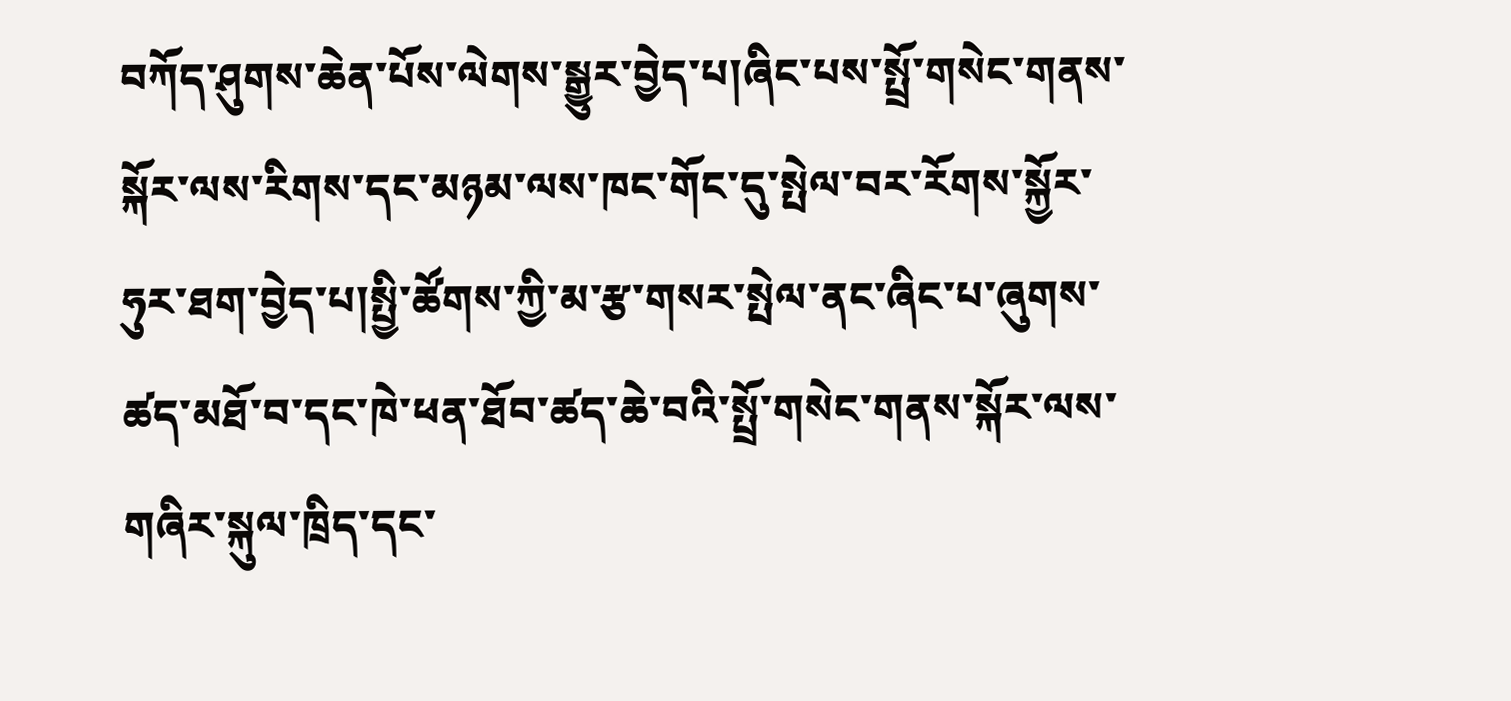བཀོད་ཤུགས་ཆེན་པོས་ལེགས་སྒྱུར་བྱེད་པ།ཞིང་པས་སྤྲོ་གསེང་གནས་སྐོར་ལས་རིགས་དང་མཉམ་ལས་ཁང་གོང་དུ་སྤེལ་བར་རོགས་སྐྱོར་ཧུར་ཐག་བྱེད་པ།སྤྱི་ཚོགས་ཀྱི་མ་རྩ་གསར་སྤེལ་ནང་ཞིང་པ་ཞུགས་ཚད་མཐོ་བ་དང་ཁེ་ཕན་ཐོབ་ཚད་ཆེ་བའི་སྤྲོ་གསེང་གནས་སྐོར་ལས་གཞིར་སྐུལ་ཁྲིད་དང་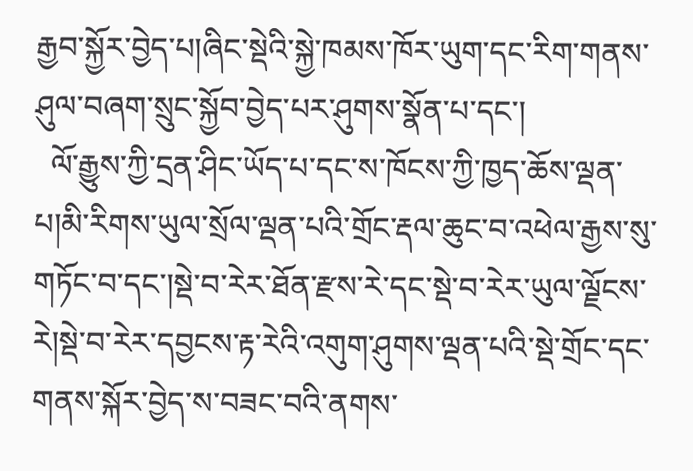རྒྱབ་སྐྱོར་བྱེད་པ།ཞིང་སྡེའི་སྐྱེ་ཁམས་ཁོར་ཡུག་དང་རིག་གནས་ཤུལ་བཞག་སྲུང་སྐྱོབ་བྱེད་པར་ཤུགས་སྣོན་པ་དང་།
  ལོ་རྒྱུས་ཀྱི་དྲན་ཤིང་ཡོད་པ་དང་ས་ཁོངས་ཀྱི་ཁྱད་ཆོས་ལྡན་པ།མི་རིགས་ཡུལ་སྲོལ་ལྡན་པའི་གྲོང་རྡལ་ཆུང་བ་འཕེལ་རྒྱས་སུ་གཏོང་བ་དང་།སྡེ་བ་རེར་ཐོན་རྫས་རེ་དང་སྡེ་བ་རེར་ཡུལ་ལྗོངས་རེ།སྡེ་བ་རེར་དབྱངས་རྟ་རེའི་འགུག་ཤུགས་ལྡན་པའི་སྡེ་གྲོང་དང་གནས་སྐོར་བྱེད་ས་བཟང་བའི་ནགས་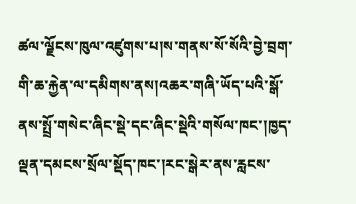ཚལ་ལྗོངས་ཁུལ་འཛུགས་པ།ས་གནས་སོ་སོའི་བྱེ་བྲག་གི་ཆ་རྐྱེན་ལ་དམིགས་ནས།འཆར་གཞི་ཡོད་པའི་སྒོ་ནས་སྤྲོ་གསེང་ཞིང་སྡེ་དང་ཞིང་སྡེའི་གསོལ་ཁང་།ཁྱད་ལྡན་དམངས་སྲོལ་སྡོད་ཁང་།རང་སྒེར་ནས་རླངས་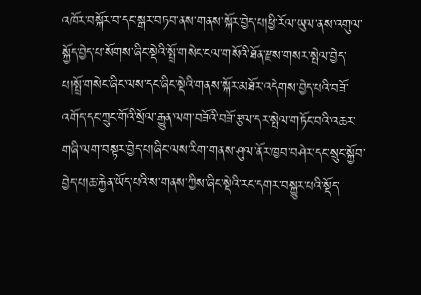འཁོར་བསྐོར་བ་དང་སྒར་བཏབ་ནས་གནས་སྐོར་བྱེད་པ།ཕྱི་རོལ་ཡུལ་ནས་འགུལ་སྐྱོད་བྱེད་པ་སོགས་ཞིང་སྡེའི་སྤྲོ་གསེང་ངལ་གསོའི་ཐོན་རྫས་གསར་སྤེལ་བྱེད་པ།སྤྲོ་གསེང་ཞིང་ལས་དང་ཞིང་སྡེའི་གནས་སྐོར་མཐོར་འདེགས་བྱེད་པའི་བཟོ་འགོད་དང་ཀྲུང་གོའི་སྲོལ་རྒྱུན་ལག་བཟོའི་བཟོ་རྩལ་དར་སྤེལ་གཏོང་བའི་འཆར་གཞི་ལག་བསྟར་བྱེད་པ།ཞིང་ལས་རིག་གནས་ཤུལ་ནོར་ཁྱབ་བཤེར་དང་སྲུང་སྐྱོབ་བྱེད་པ།ཆ་རྐྱེན་ཡོད་པའི་ས་གནས་ཀྱིས་ཞིང་སྡེའི་རང་དགར་བསྐྱུར་པའི་སྡོད་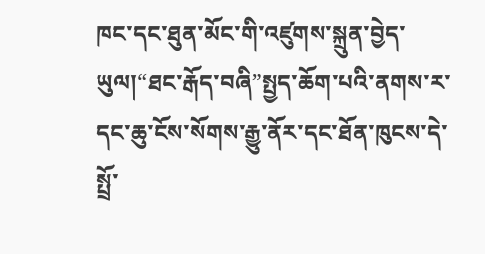ཁང་དང་ཐུན་མོང་གི་འཛུགས་སྐྲུན་བྱེད་ཡུལ།“ཐང་རྒོད་བཞི”སྤྱད་ཆོག་པའི་ནགས་ར་དང་ཆུ་ངོས་སོགས་རྒྱུ་ནོར་དང་ཐོན་ཁུངས་དེ་སྤྲོ་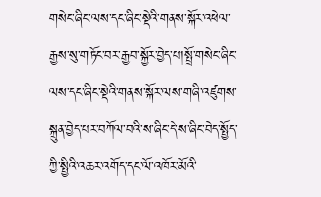གསེང་ཞིང་ལས་དང་ཞིང་སྡེའི་གནས་སྐོར་འཕེལ་རྒྱས་སུ་གཏོང་བར་རྒྱབ་སྐྱོར་བྱེད་པ།སྤྲོ་གསེང་ཞིང་ལས་དང་ཞིང་སྡེའི་གནས་སྐོར་ལས་གཞི་འཛུགས་སྐྲུན་བྱེད་པར་བཀོལ་བའི་ས་ཞིང་དེ་ས་ཞིང་བེད་སྤྱོད་ཀྱི་སྤྱིའི་འཆར་འགོད་དང་ལོ་འཁོར་མོའི་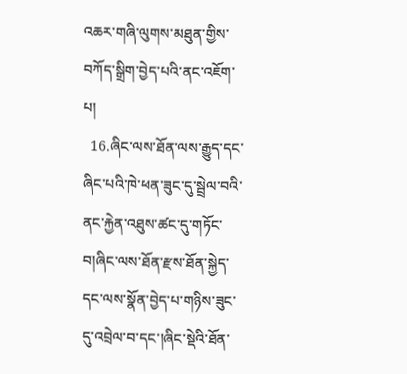འཆར་གཞི་ལུགས་མཐུན་གྱིས་བཀོད་སྒྲིག་བྱེད་པའི་ནང་འཇོག་པ།
  16.ཞིང་ལས་ཐོན་ལས་རྒྱུད་དང་ཞིང་པའི་ཁེ་ཕན་ཟུང་དུ་སྦྲེལ་བའི་ནང་རྐྱེན་འཐུས་ཚང་དུ་གཏོང་བ།ཞིང་ལས་ཐོན་རྫས་ཐོན་སྐྱེད་དང་ལས་སྣོན་བྱེད་པ་གཉིས་ཟུང་དུ་འབྲེལ་བ་དང་།ཞིང་སྡེའི་ཐོན་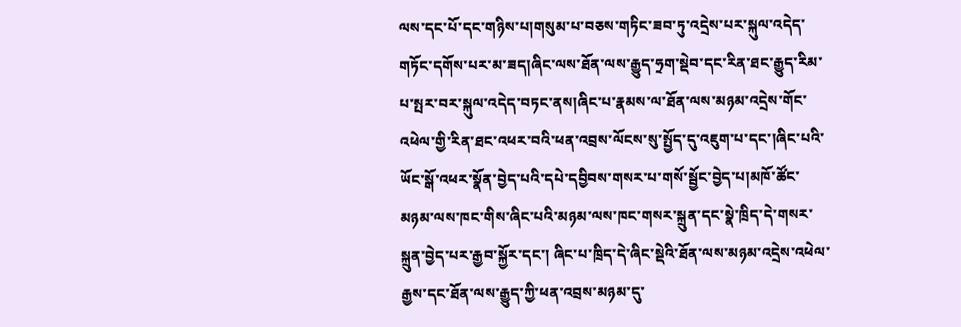ལས་དང་པོ་དང་གཉིས་པ།གསུམ་པ་བཅས་གཏིང་ཟབ་ཏུ་འདྲེས་པར་སྐུལ་འདེད་གཏོང་དགོས་པར་མ་ཟད།ཞིང་ལས་ཐོན་ལས་རྒྱུད་ཧྲག་སྡེབ་དང་རིན་ཐང་རྒྱུད་རིམ་པ་སྤར་བར་སྐུལ་འདེད་བཏང་ནས།ཞིང་པ་རྣམས་ལ་ཐོན་ལས་མཉམ་འདྲེས་གོང་འཕེལ་གྱི་རིན་ཐང་འཕར་བའི་ཕན་འབྲས་ལོངས་སུ་སྤྱོད་དུ་འཇུག་པ་དང་།ཞིང་པའི་ཡོང་སྒོ་འཕར་སྣོན་བྱེད་པའི་དཔེ་དབྱིབས་གསར་པ་གསོ་སྦྱོང་བྱེད་པ།མཁོ་ཚོང་མཉམ་ལས་ཁང་གིས་ཞིང་པའི་མཉམ་ལས་ཁང་གསར་སྐྲུན་དང་སྣེ་ཁྲིད་དེ་གསར་སྐྲུན་བྱེད་པར་རྒྱབ་སྐྱོར་དང་། ཞིང་པ་ཁྲིད་དེ་ཞིང་སྡེའི་ཐོན་ལས་མཉམ་འདྲེས་འཕེལ་རྒྱས་དང་ཐོན་ལས་རྒྱུད་ཀྱི་ཕན་འབྲས་མཉམ་དུ་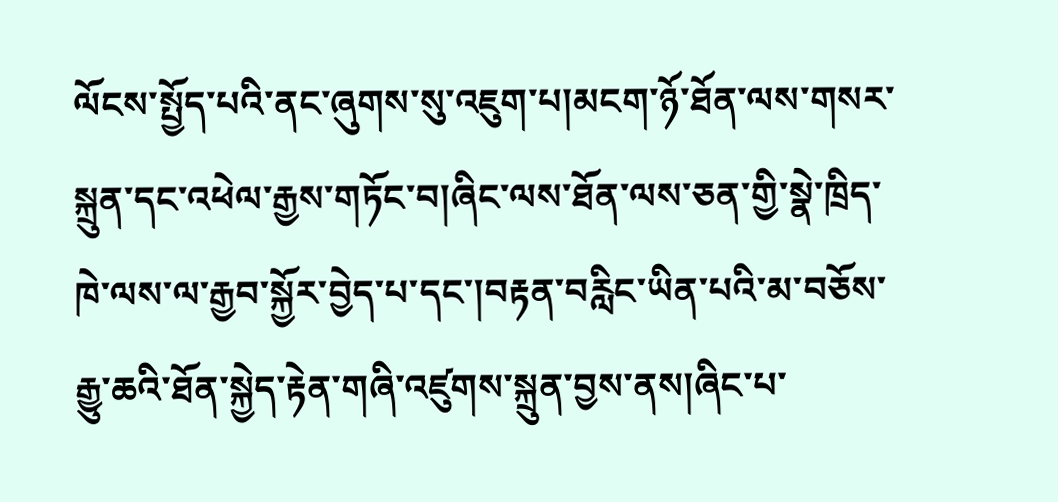ལོངས་སྤྱོད་པའི་ནང་ཞུགས་སུ་འཇུག་པ།མངག་ཉོ་ཐོན་ལས་གསར་སྐྲུན་དང་འཕེལ་རྒྱས་གཏོང་བ།ཞིང་ལས་ཐོན་ལས་ཅན་གྱི་སྣེ་ཁྲིད་ཁེ་ལས་ལ་རྒྱབ་སྐྱོར་བྱེད་པ་དང་།བརྟན་བརླིང་ཡིན་པའི་མ་བཅོས་རྒྱུ་ཆའི་ཐོན་སྐྱེད་རྟེན་གཞི་འཛུགས་སྐྲུན་བྱས་ནས།ཞིང་པ་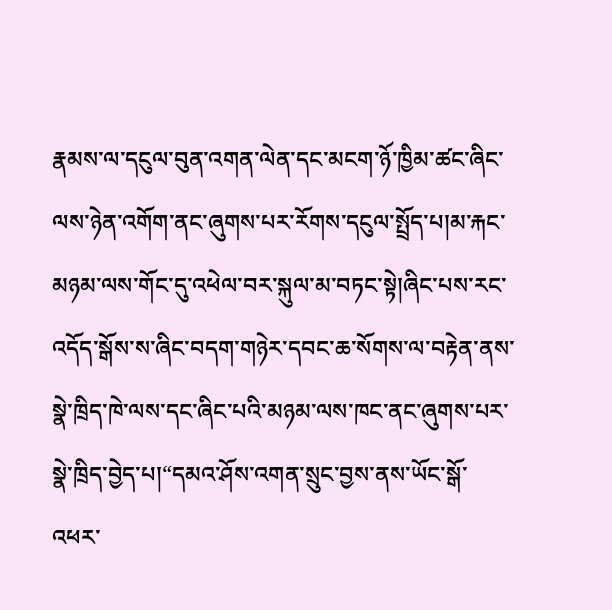རྣམས་ལ་དངུལ་བུན་འགན་ལེན་དང་མངག་ཉོ་ཁྱིམ་ཚང་ཞིང་ལས་ཉེན་འགོག་ནང་ཞུགས་པར་རོགས་དངུལ་སྤྲོད་པ།མ་རྐང་མཉམ་ལས་གོང་དུ་འཕེལ་བར་སྐུལ་མ་བཏང་སྟེ།ཞིང་པས་རང་འདོད་སྒོས་ས་ཞིང་བདག་གཉེར་དབང་ཆ་སོགས་ལ་བརྟེན་ནས་སྣེ་ཁྲིད་ཁེ་ལས་དང་ཞིང་པའི་མཉམ་ལས་ཁང་ནང་ཞུགས་པར་སྣེ་ཁྲིད་བྱེད་པ།“དམའ་ཤོས་འགན་སྲུང་བྱས་ནས་ཡོང་སྒོ་འཕར་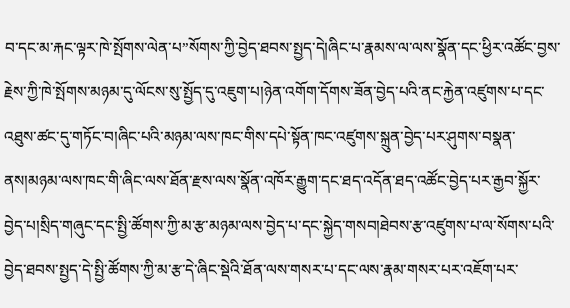བ་དང་མ་རྐང་ལྟར་ཁེ་སྤོགས་ལེན་པ”སོགས་ཀྱི་བྱེད་ཐབས་སྤྱད་དེ།ཞིང་པ་རྣམས་ལ་ལས་སྣོན་དང་ཕྱིར་འཚོང་བྱས་རྗེས་ཀྱི་ཁེ་སྤོགས་མཉམ་དུ་ལོངས་སུ་སྤྱོད་དུ་འཇུག་པ།ཉེན་འགོག་དོགས་ཟོན་བྱེད་པའི་ནང་རྐྱེན་འཛུགས་པ་དང་འཐུས་ཚང་དུ་གཏོང་བ།ཞིང་པའི་མཉམ་ལས་ཁང་གིས་དཔེ་སྟོན་ཁང་འཛུགས་སྐྲུན་བྱེད་པར་ཤུགས་བསྣན་ནས།མཉམ་ལས་ཁང་གི་ཞིང་ལས་ཐོན་རྫས་ལས་སྣོན་འཁོར་རྒྱུག་དང་ཐད་འདོན་ཐད་འཚོང་བྱེད་པར་རྒྱབ་སྐྱོར་བྱེད་པ།སྲིད་གཞུང་དང་སྤྱི་ཚོགས་ཀྱི་མ་རྩ་མཉམ་ལས་བྱེད་པ་དང་སྐྱེད་གསབ།ཐེབས་རྩ་འཛུགས་པ་ལ་སོགས་པའི་བྱེད་ཐབས་སྤྱད་དེ་སྤྱི་ཚོགས་ཀྱི་མ་རྩ་དེ་ཞིང་སྡེའི་ཐོན་ལས་གསར་པ་དང་ལས་རྣམ་གསར་པར་འཇོག་པར་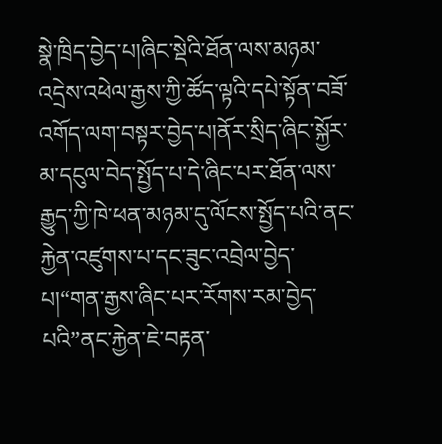སྣེ་ཁྲིད་བྱེད་པ།ཞིང་སྡེའི་ཐོན་ལས་མཉམ་འདྲེས་འཕེལ་རྒྱས་ཀྱི་ཚོད་ལྟའི་དཔེ་སྟོན་བཟོ་འགོད་ལག་བསྟར་བྱེད་པ།ནོར་སྲིད་ཞིང་སྐྱོར་མ་དངུལ་བེད་སྤྱོད་པ་དེ་ཞིང་པར་ཐོན་ལས་རྒྱུད་ཀྱི་ཁེ་ཕན་མཉམ་དུ་ལོངས་སྤྱོད་པའི་ནང་རྐྱེན་འཛུགས་པ་དང་ཟུང་འབྲེལ་བྱེད་པ།“གན་རྒྱས་ཞིང་པར་རོགས་རམ་བྱེད་པའི”ནང་རྐྱེན་ཇེ་བརྟན་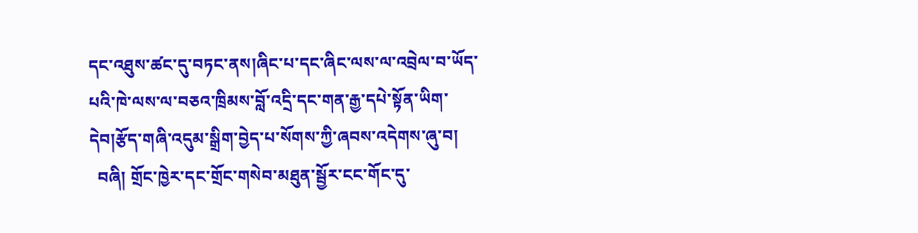དང་འཐུས་ཚང་དུ་བཏང་ནས།ཞིང་པ་དང་ཞིང་ལས་ལ་འབྲེལ་བ་ཡོད་པའི་ཁེ་ལས་ལ་བཅའ་ཁྲིམས་བློ་འདྲི་དང་གན་རྒྱ་དཔེ་སྟོན་ཡིག་དེབ།རྩོད་གཞི་འདུམ་སྒྲིག་བྱེད་པ་སོགས་ཀྱི་ཞབས་འདེགས་ཞུ་བ།
  བཞི། གྲོང་ཁྱེར་དང་གྲོང་གསེབ་མཐུན་སྦྱོར་ངང་གོང་དུ་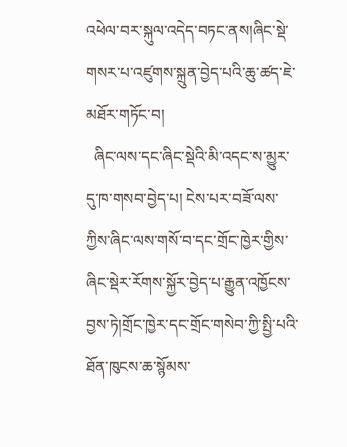འཕེལ་བར་སྐུལ་འདེད་བཏང་ནས།ཞིང་སྡེ་གསར་པ་འཛུགས་སྐྲུན་བྱེད་པའི་ཆུ་ཚད་ཇེ་མཐོར་གཏོང་བ།
  ཞིང་ལས་དང་ཞིང་སྡེའི་མི་འདང་ས་མྱུར་དུ་ཁ་གསབ་བྱེད་པ། ངེས་པར་བཟོ་ལས་ཀྱིས་ཞིང་ལས་གསོ་བ་དང་གྲོང་ཁྱེར་གྱིས་ཞིང་སྡེར་རོགས་སྐྱོར་བྱེད་པ་རྒྱུན་འཁྱོངས་བྱས་ཏེ།གྲོང་ཁྱེར་དང་གྲོང་གསེབ་ཀྱི་སྤྱི་པའི་ཐོན་ཁུངས་ཆ་སྙོམས་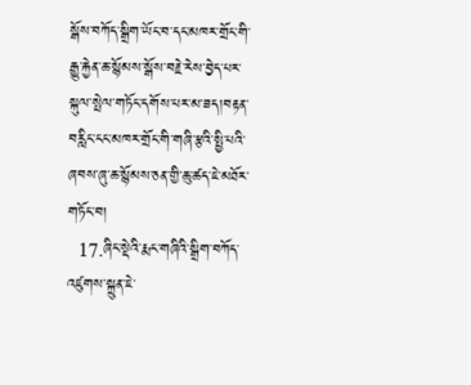སྒོས་བཀོད་སྒྲིག་ཡོང་བ་དང་མཁར་གྲོང་གི་རྒྱུ་རྐྱེན་ཆ་སྙོམས་སྒོས་བརྗེ་རེས་བྱེད་པར་སྐུལ་སྤེལ་གཏོང་དགོས་པར་མ་ཟད།བརྟན་བརླིང་ངང་མཁར་གྲོང་གི་གཞི་རྩའི་སྤྱི་པའི་ཞབས་ཞུ་ཆ་སྙོམས་ཅན་གྱི་ཆུ་ཚད་ཇེ་མཐོར་གཏོང་བ།
  17.ཞིང་སྡེའི་རྨང་གཞིའི་སྒྲིག་བཀོད་འཛུགས་སྐྲུན་ཇེ་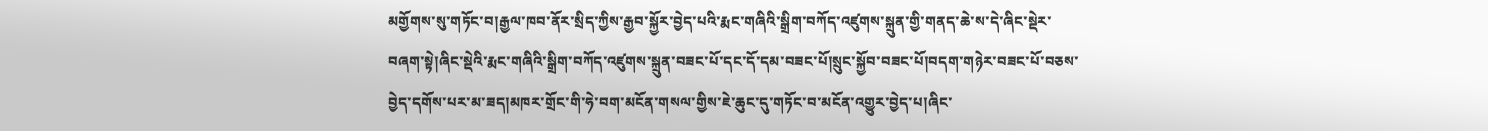མགྱོགས་སུ་གཏོང་བ།རྒྱལ་ཁབ་ནོར་སྲིད་ཀྱིས་རྒྱབ་སྐྱོར་བྱེད་པའི་རྨང་གཞིའི་སྒྲིག་བཀོད་འཛུགས་སྐྲུན་གྱི་གནད་ཆེ་ས་དེ་ཞིང་སྡེར་བཞག་སྟེ།ཞིང་སྡེའི་རྨང་གཞིའི་སྒྲིག་བཀོད་འཛུགས་སྐྲུན་བཟང་པོ་དང་དོ་དམ་བཟང་པོ།སྲུང་སྐྱོབ་བཟང་པོ།བདག་གཉེར་བཟང་པོ་བཅས་བྱེད་དགོས་པར་མ་ཟད།མཁར་གྲོང་གི་ཧེ་བག་མངོན་གསལ་གྱིས་ཇེ་ཆུང་དུ་གཏོང་བ་མངོན་འགྱུར་བྱེད་པ།ཞིང་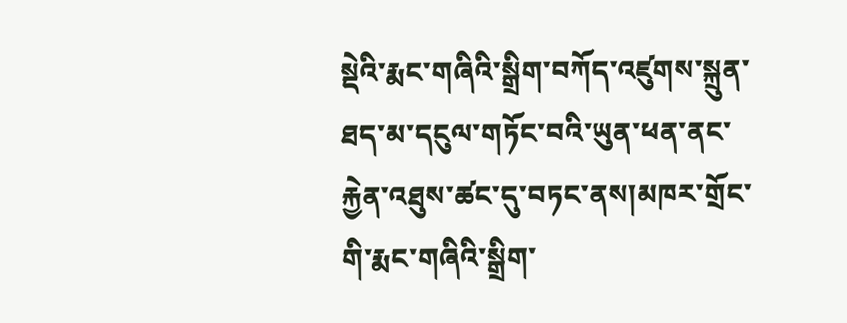སྡེའི་རྨང་གཞིའི་སྒྲིག་བཀོད་འཛུགས་སྐྲུན་ཐད་མ་དངུལ་གཏོང་བའི་ཡུན་ཕན་ནང་རྐྱེན་འཐུས་ཚང་དུ་བཏང་ནས།མཁར་གྲོང་གི་རྨང་གཞིའི་སྒྲིག་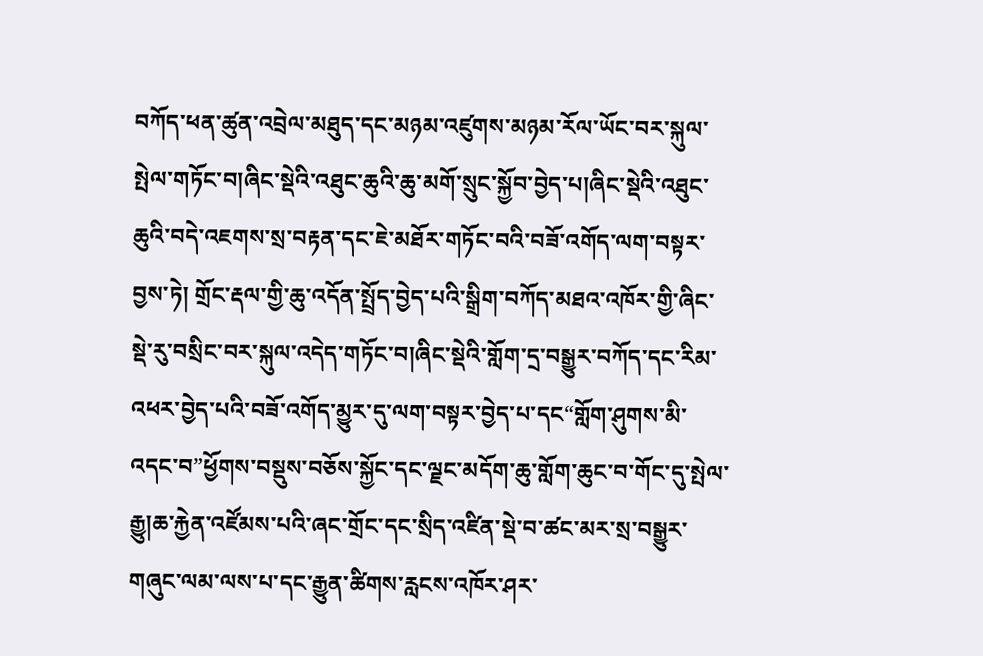བཀོད་ཕན་ཚུན་འབྲེལ་མཐུད་དང་མཉམ་འཛུགས་མཉམ་རོལ་ཡོང་བར་སྐུལ་སྤེལ་གཏོང་བ།ཞིང་སྡེའི་འཐུང་ཆུའི་ཆུ་མགོ་སྲུང་སྐྱོབ་བྱེད་པ།ཞིང་སྡེའི་འཐུང་ཆུའི་བདེ་འཇགས་སྲ་བརྟན་དང་ཇེ་མཐོར་གཏོང་བའི་བཟོ་འགོད་ལག་བསྟར་བྱས་ཏེ། གྲོང་རྡལ་གྱི་ཆུ་འདོན་སྤྲོད་བྱེད་པའི་སྒྲིག་བཀོད་མཐའ་འཁོར་གྱི་ཞིང་སྡེ་རུ་བསྲིང་བར་སྐུལ་འདེད་གཏོང་བ།ཞིང་སྡེའི་གློག་དྲ་བསྒྱུར་བཀོད་དང་རིམ་འཕར་བྱེད་པའི་བཟོ་འགོད་མྱུར་དུ་ལག་བསྟར་བྱེད་པ་དང“གློག་ཤུགས་མི་འདང་བ”ཕྱོགས་བསྡུས་བཅོས་སྐྱོང་དང་ལྗང་མདོག་ཆུ་གློག་ཆུང་བ་གོང་དུ་སྤེལ་རྒྱུ།ཆ་རྐྱེན་འཛོམས་པའི་ཞང་གྲོང་དང་སྲིད་འཛིན་སྡེ་བ་ཚང་མར་སྲ་བསྒྱུར་གཞུང་ལམ་ལས་པ་དང་རྒྱུན་ཚིགས་རླངས་འཁོར་ཤར་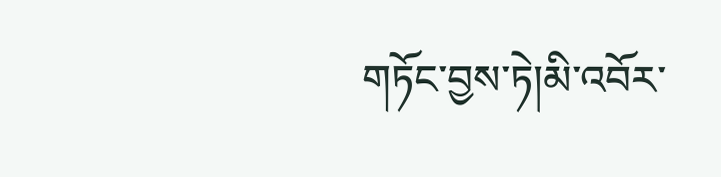གཏོང་བྱས་ཏེ།མི་འབོར་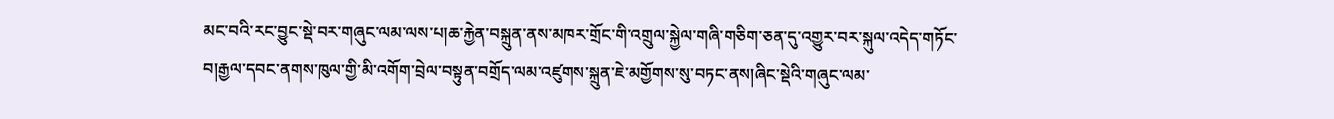མང་བའི་རང་བྱུང་སྡེ་བར་གཞུང་ལམ་ལས་པ།ཆ་རྐྱེན་བསྐྲུན་ནས་མཁར་གྲོང་གི་འགྲུལ་སྐྱེལ་གཞི་གཅིག་ཅན་དུ་འགྱུར་བར་སྐུལ་འདེད་གཏོང་བ།རྒྱལ་དབང་ནགས་ཁུལ་གྱི་མི་འགོག་བྲེལ་བསྟུན་བགྲོད་ལམ་འཛུགས་སྐྲུན་ཇེ་མགྱོགས་སུ་བཏང་ནས།ཞིང་སྡེའི་གཞུང་ལམ་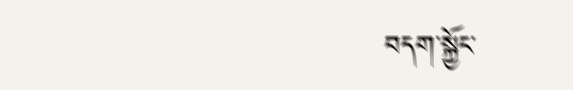བདག་སྐྱོང་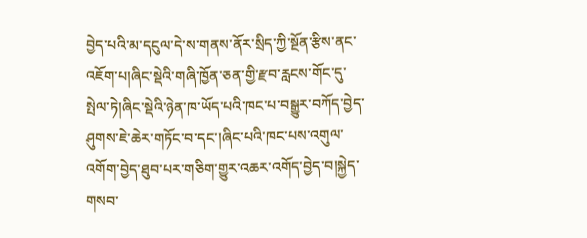བྱེད་པའི་མ་དངུལ་དེ་ས་གནས་ནོར་སྲིད་ཀྱི་སྔོན་རྩིས་ནང་འཇོག་པ།ཞིང་སྡེའི་གཞི་ཁྱོན་ཅན་གྱི་རྫབ་རླངས་གོང་དུ་སྤེལ་ཏེ།ཞིང་སྡེའི་ཉེན་ཁ་ཡོད་པའི་ཁང་པ་བསྒྱུར་བཀོད་བྱེད་ཤུགས་ཇེ་ཆེར་གཏོང་བ་དང་།ཞིང་པའི་ཁང་པས་འགུལ་འགོག་བྱེད་ཐུབ་པར་གཅིག་གྱུར་འཆར་འགོད་བྱེད་བ།སྐྱེད་གསབ་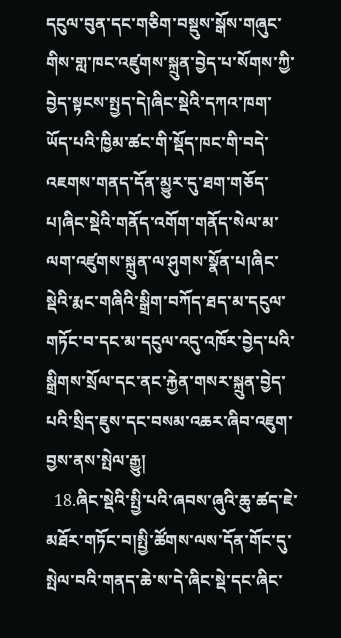དངུལ་བུན་དང་གཅིག་བསྡུས་སྒོས་གཞུང་གིས་གླ་ཁང་འཛུགས་སྐྲུན་བྱེད་པ་སོགས་ཀྱི་བྱེད་སྟངས་སྤྱད་དེ།ཞིང་སྡེའི་དཀའ་ཁག་ཡོད་པའི་ཁྱིམ་ཚང་གི་སྡོད་ཁང་གི་བདེ་འཇགས་གནད་དོན་མྱུར་དུ་ཐག་གཅོད་པ།ཞིང་སྡེའི་གནོད་འགོག་གནོད་སེལ་མ་ལག་འཛུགས་སྐྲུན་ལ་ཤུགས་སྣོན་པ།ཞིང་སྡེའི་རྨང་གཞིའི་སྒྲིག་བཀོད་ཐད་མ་དངུལ་གཏོང་བ་དང་མ་དངུལ་འདུ་འཁོར་བྱེད་པའི་སྒྲིགས་སྲོལ་དང་ནང་རྐྱེན་གསར་སྐྲུན་བྱེད་པའི་སྲིད་ཇུས་དང་བསམ་འཆར་ཞིབ་འཇུག་བྱས་ནས་སྤེལ་རྒྱུ།
  18.ཞིང་སྡེའི་སྤྱི་པའི་ཞབས་ཞུའི་ཆུ་ཚད་ཇེ་མཐོར་གཏོང་བ།སྤྱི་ཚོགས་ལས་དོན་གོང་དུ་སྤེལ་བའི་གནད་ཆེ་ས་དེ་ཞིང་སྡེ་དང་ཞིང་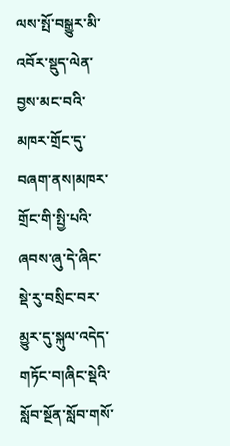ལས་སྤོ་བསྒྱུར་མི་འབོར་སྡུད་ལེན་བྱས་མང་བའི་མཁར་གྲོང་དུ་བཞག་ནས།མཁར་གྲོང་གི་སྤྱི་པའི་ཞབས་ཞུ་དེ་ཞིང་སྡེ་རུ་བསྲིང་བར་མྱུར་དུ་སྐུལ་འདེད་གཏོང་བ།ཞིང་སྡེའི་སློབ་སྔོན་སློབ་གསོ་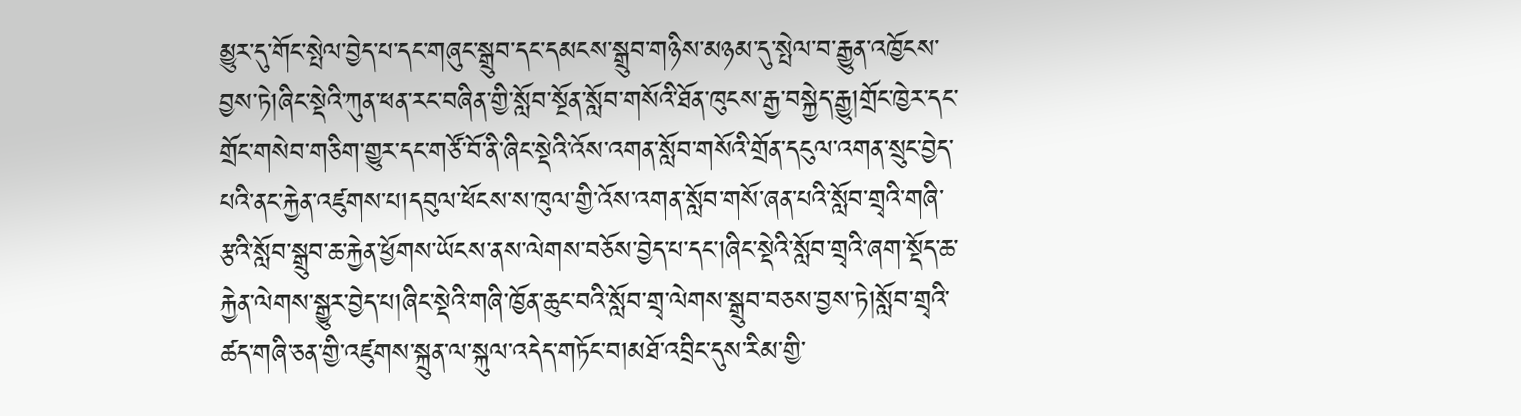མྱུར་དུ་གོང་སྤེལ་བྱེད་པ་དང་གཞུང་སྒྲུབ་དང་དམངས་སྒྲུབ་གཉིས་མཉམ་དུ་སྤེལ་བ་རྒྱུན་འཁྱོངས་བྱས་ཏེ།ཞིང་སྡེའི་ཀུན་ཕན་རང་བཞིན་གྱི་སློབ་སྔོན་སློབ་གསོའི་ཐོན་ཁུངས་རྒྱ་བསྐྱེད་རྒྱུ།གྲོང་ཁྱེར་དང་གྲོང་གསེབ་གཅིག་གྱུར་དང་གཙོ་བོ་ནི་ཞིང་སྡེའི་འོས་འགན་སློབ་གསོའི་གྲོན་དངུལ་འགན་སྲུང་བྱེད་པའི་ནང་རྐྱེན་འཛུགས་པ།དབུལ་ཕོངས་ས་ཁུལ་གྱི་འོས་འགན་སློབ་གསོ་ཞན་པའི་སློབ་གྲྭའི་གཞི་རྩའི་སློབ་སྒྲུབ་ཆ་རྐྱེན་ཕྱོགས་ཡོངས་ནས་ལེགས་བཅོས་བྱེད་པ་དང་།ཞིང་སྡེའི་སློབ་གྲྭའི་ཞག་སྡོད་ཆ་རྐྱེན་ལེགས་སྒྱུར་བྱེད་པ།ཞིང་སྡེའི་གཞི་ཁྱོན་ཆུང་བའི་སློབ་གྲྭ་ལེགས་སྒྲུབ་བཅས་བྱས་ཏེ།སློབ་གྲྭའི་ཚད་གཞི་ཅན་གྱི་འཛུགས་སྐྲུན་ལ་སྐུལ་འདེད་གཏོང་བ།མཐོ་འབྲིང་དུས་རིམ་གྱི་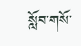སློབ་གསོ་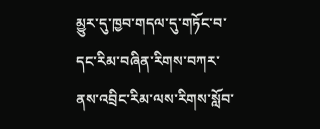མྱུར་དུ་ཁྱབ་གདལ་དུ་གཏོང་བ་དང་རིམ་བཞིན་རིགས་བཀར་ནས་འབྲིང་རིམ་ལས་རིགས་སློབ་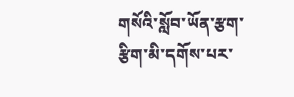གསོའི་སློབ་ཡོན་རྩག་རྩིག་མི་དགོས་པར་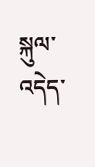སྐུལ་འདེད་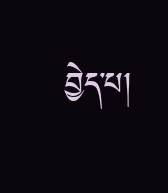བྱེད་པ།